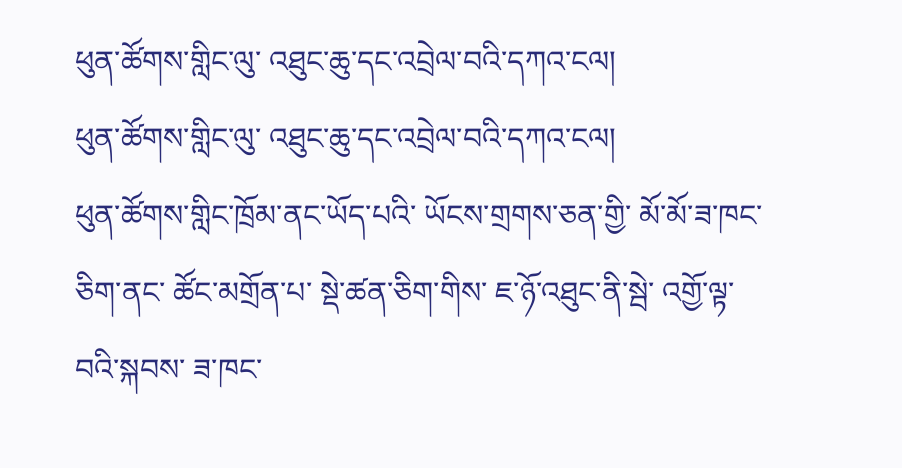ཕུན་ཚོགས་གླིང་ལུ་ འཐུང་ཆུ་དང་འབྲེལ་བའི་དཀའ་ངལ།
ཕུན་ཚོགས་གླིང་ལུ་ འཐུང་ཆུ་དང་འབྲེལ་བའི་དཀའ་ངལ།
ཕུན་ཚོགས་གླིང་ཁྲོམ་ནང་ཡོད་པའི་ ཡོངས་གྲགས་ཅན་གྱི་ མོ་མོ་ཟ་ཁང་ཅིག་ནང་ ཚོང་མགྲོན་པ་ སྡེ་ཚན་ཅིག་གིས་ ཇ་ཉོ་འཐུང་ནི་སྦེ་ འགྱོ་ལྟ་བའི་སྐབས་ ཟ་ཁང་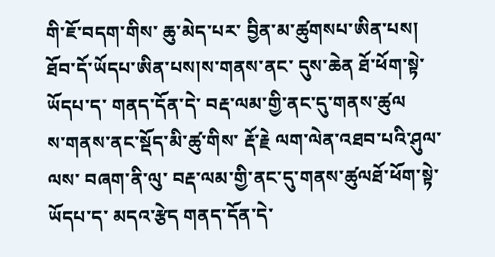གི་ཇོ་བདག་གིས་ ཆུ་མེད་པར་ བྱིན་མ་ཚུགསཔ་ཨིན་པས།
ཐོབ་དོ་ཡོདཔ་ཨིན་པས།ས་གནས་ནང་ དུས་ཆེན ཐོ་ཕོག་སྟེ་ཡོདཔ་ད་ གནད་དོན་དེ་ བརྡ་ལམ་གྱི་ནང་དུ་གནས་ཚུལ
ས་གནས་ནང་སྡོད་མི་ཚུ་གིས་ རྡོ་རྗེ ལག་ལེན་འཐབ་པའི་ཤུལ་ལས་ བཞག་ནི་ལུ་ བརྡ་ལམ་གྱི་ནང་དུ་གནས་ཚུལཐོ་ཕོག་སྟེ་ཡོདཔ་ད་ མདའ་རྩེད གནད་དོན་དེ་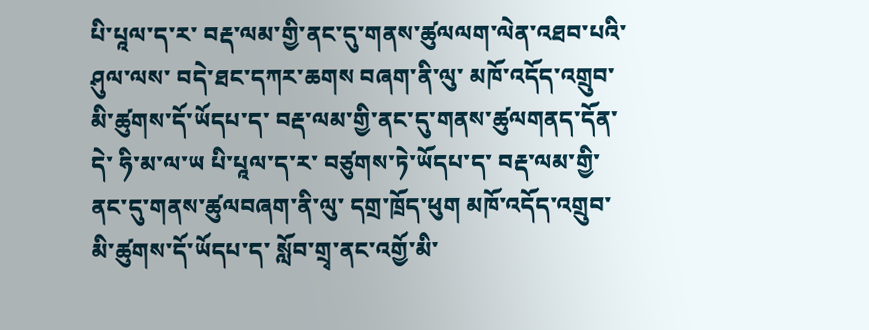པི་པཱལ་ད་ར་ བརྡ་ལམ་གྱི་ནང་དུ་གནས་ཚུལལག་ལེན་འཐབ་པའི་ཤུལ་ལས་ བདེ་ཐང་དཀར་ཆགས བཞག་ནི་ལུ་ མཁོ་འདོད་འགྲུབ་མི་ཚུགས་དོ་ཡོདཔ་ད་ བརྡ་ལམ་གྱི་ནང་དུ་གནས་ཚུལགནད་དོན་དེ་ ཧི་མ་ལ་ཡ པི་པཱལ་ད་ར་ བཙུགས་ཏེ་ཡོདཔ་ད་ བརྡ་ལམ་གྱི་ནང་དུ་གནས་ཚུལབཞག་ནི་ལུ་ དགྲ་ཁྲོད་ཕུག མཁོ་འདོད་འགྲུབ་མི་ཚུགས་དོ་ཡོདཔ་ད་ སློབ་གྲྭ་ནང་འགྱོ་མི་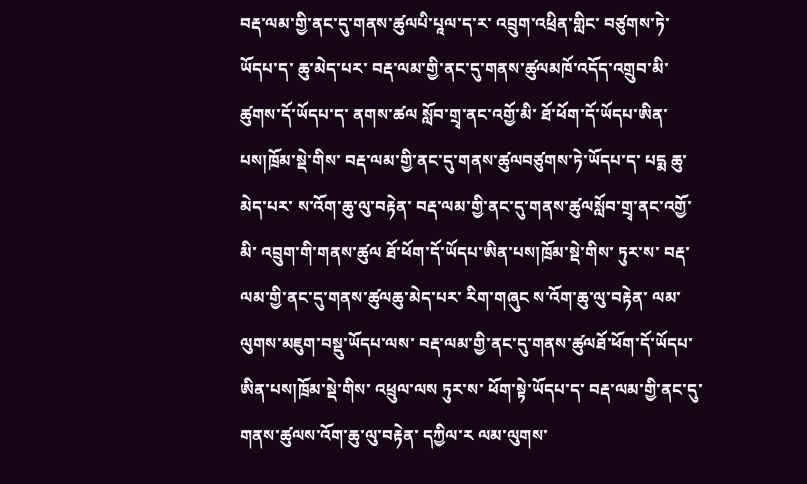བརྡ་ལམ་གྱི་ནང་དུ་གནས་ཚུལཔི་པཱལ་ད་ར་ འབྲུག་འཕྲིན་གླིང་ བཙུགས་ཏེ་ཡོདཔ་ད་ ཆུ་མེད་པར་ བརྡ་ལམ་གྱི་ནང་དུ་གནས་ཚུལམཁོ་འདོད་འགྲུབ་མི་ཚུགས་དོ་ཡོདཔ་ད་ ནགས་ཚལ སློབ་གྲྭ་ནང་འགྱོ་མི་ ཐོ་ཕོག་དོ་ཡོདཔ་ཨིན་པས།ཁྲོམ་སྡེ་གིས་ བརྡ་ལམ་གྱི་ནང་དུ་གནས་ཚུལབཙུགས་ཏེ་ཡོདཔ་ད་ པདྨ ཆུ་མེད་པར་ ས་འོག་ཆུ་ལུ་བརྟེན་ བརྡ་ལམ་གྱི་ནང་དུ་གནས་ཚུལསློབ་གྲྭ་ནང་འགྱོ་མི་ འབྲུག་གི་གནས་ཚུལ ཐོ་ཕོག་དོ་ཡོདཔ་ཨིན་པས།ཁྲོམ་སྡེ་གིས་ ཏུར་ས་ བརྡ་ལམ་གྱི་ནང་དུ་གནས་ཚུལཆུ་མེད་པར་ རིག་གཞུང ས་འོག་ཆུ་ལུ་བརྟེན་ ལམ་ལུགས་མཇུག་བསྡུ་ཡོདཔ་ལས་ བརྡ་ལམ་གྱི་ནང་དུ་གནས་ཚུལཐོ་ཕོག་དོ་ཡོདཔ་ཨིན་པས།ཁྲོམ་སྡེ་གིས་ འཕྲུལ་ལས ཏུར་ས་ ཕོག་སྟེ་ཡོདཔ་ད་ བརྡ་ལམ་གྱི་ནང་དུ་གནས་ཚུལས་འོག་ཆུ་ལུ་བརྟེན་ དཀྱིལ་ར ལམ་ལུགས་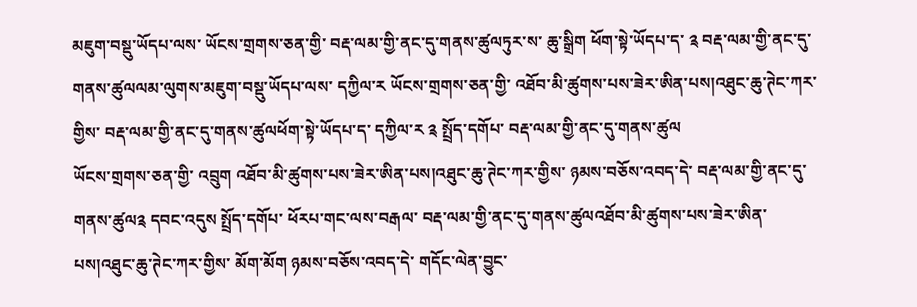མཇུག་བསྡུ་ཡོདཔ་ལས་ ཡོངས་གྲགས་ཅན་གྱི་ བརྡ་ལམ་གྱི་ནང་དུ་གནས་ཚུལཏུར་ས་ ཆུ་སྒྲིག ཕོག་སྟེ་ཡོདཔ་ད་ ༉ བརྡ་ལམ་གྱི་ནང་དུ་གནས་ཚུལལམ་ལུགས་མཇུག་བསྡུ་ཡོདཔ་ལས་ དཀྱིལ་ར ཡོངས་གྲགས་ཅན་གྱི་ འཐོབ་མི་ཚུགས་པས་ཟེར་ཨིན་པས།འཐུང་ཆུ་ཊེང་ཀར་གྱིས་ བརྡ་ལམ་གྱི་ནང་དུ་གནས་ཚུལཕོག་སྟེ་ཡོདཔ་ད་ དཀྱིལ་ར ༉ སྤྲོད་དགོཔ་ བརྡ་ལམ་གྱི་ནང་དུ་གནས་ཚུལ
ཡོངས་གྲགས་ཅན་གྱི་ འབྲུག འཐོབ་མི་ཚུགས་པས་ཟེར་ཨིན་པས།འཐུང་ཆུ་ཊེང་ཀར་གྱིས་ ཉམས་བཅོས་འབད་དེ་ བརྡ་ལམ་གྱི་ནང་དུ་གནས་ཚུལ༉ དབང་འདུས སྤྲོད་དགོཔ་ ཕོརཔ་གང་ལས་བརྒལ་ བརྡ་ལམ་གྱི་ནང་དུ་གནས་ཚུལའཐོབ་མི་ཚུགས་པས་ཟེར་ཨིན་པས།འཐུང་ཆུ་ཊེང་ཀར་གྱིས་ མོག་མོག ཉམས་བཅོས་འབད་དེ་ གདོང་ལེན་བྱུང་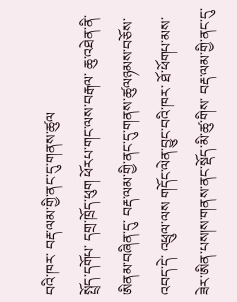བའི་ཁར་ བརྡ་ལམ་གྱི་ནང་དུ་གནས་ཚུལ
སྤྲོད་དགོཔ་ དགྲ་ཁྲོད་ཕུག ཕོརཔ་གང་ལས་བརྒལ་ ཆུ་འཐེན་ནི་ཨིནམ་བཞིན་དུ་ བརྡ་ལམ་གྱི་ནང་དུ་གནས་ཚུལཉམས་བཅོས་འབད་དེ་ འཕྲུལ་ལས གདོང་ལེན་བྱུང་བའི་ཁར་ ཐོ་ཕོགཔ་མས་ཟེར་ཨིན་པས།ས་གནས་ནང་སྡོད་མི་ཚུ་གིས་ བརྡ་ལམ་གྱི་ནང་དུ་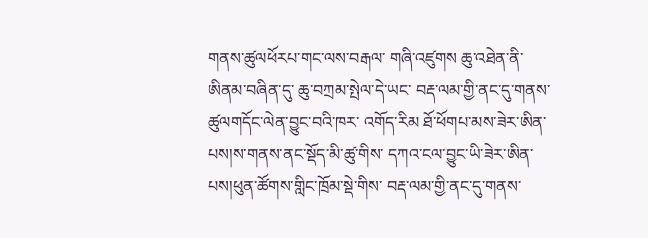གནས་ཚུལཕོརཔ་གང་ལས་བརྒལ་ གཞི་འཛུགས ཆུ་འཐེན་ནི་ཨིནམ་བཞིན་དུ་ ཆུ་བཀྲམ་སྤེལ་དེ་ཡང་ བརྡ་ལམ་གྱི་ནང་དུ་གནས་ཚུལགདོང་ལེན་བྱུང་བའི་ཁར་ འགོད་རིམ ཐོ་ཕོགཔ་མས་ཟེར་ཨིན་པས།ས་གནས་ནང་སྡོད་མི་ཚུ་གིས་ དཀའ་ངལ་བྱུང་ཡི་ཟེར་ཨིན་པས།ཕུན་ཚོགས་གླིང་ཁྲོམ་སྡེ་གིས་ བརྡ་ལམ་གྱི་ནང་དུ་གནས་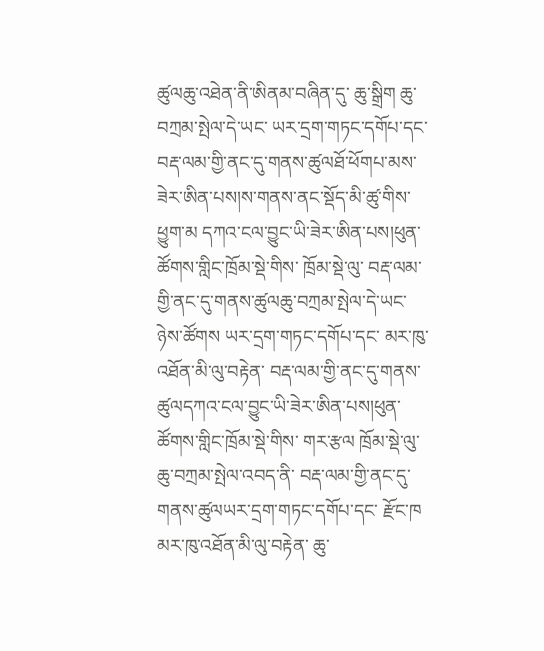ཚུལཆུ་འཐེན་ནི་ཨིནམ་བཞིན་དུ་ ཆུ་སྒྲིག ཆུ་བཀྲམ་སྤེལ་དེ་ཡང་ ཡར་དྲག་གཏང་དགོཔ་དང་ བརྡ་ལམ་གྱི་ནང་དུ་གནས་ཚུལཐོ་ཕོགཔ་མས་ཟེར་ཨིན་པས།ས་གནས་ནང་སྡོད་མི་ཚུ་གིས་ ཕྱུག་མ དཀའ་ངལ་བྱུང་ཡི་ཟེར་ཨིན་པས།ཕུན་ཚོགས་གླིང་ཁྲོམ་སྡེ་གིས་ ཁྲོམ་སྡེ་ལུ་ བརྡ་ལམ་གྱི་ནང་དུ་གནས་ཚུལཆུ་བཀྲམ་སྤེལ་དེ་ཡང་ ཉེས་ཚོགས ཡར་དྲག་གཏང་དགོཔ་དང་ མར་ཁུ་འཐོན་མི་ལུ་བརྟེན་ བརྡ་ལམ་གྱི་ནང་དུ་གནས་ཚུལདཀའ་ངལ་བྱུང་ཡི་ཟེར་ཨིན་པས།ཕུན་ཚོགས་གླིང་ཁྲོམ་སྡེ་གིས་ གར་རྩལ ཁྲོམ་སྡེ་ལུ་ ཆུ་བཀྲམ་སྤེལ་འབད་ནི་ བརྡ་ལམ་གྱི་ནང་དུ་གནས་ཚུལཡར་དྲག་གཏང་དགོཔ་དང་ རྫོང་ཁ མར་ཁུ་འཐོན་མི་ལུ་བརྟེན་ ཆུ་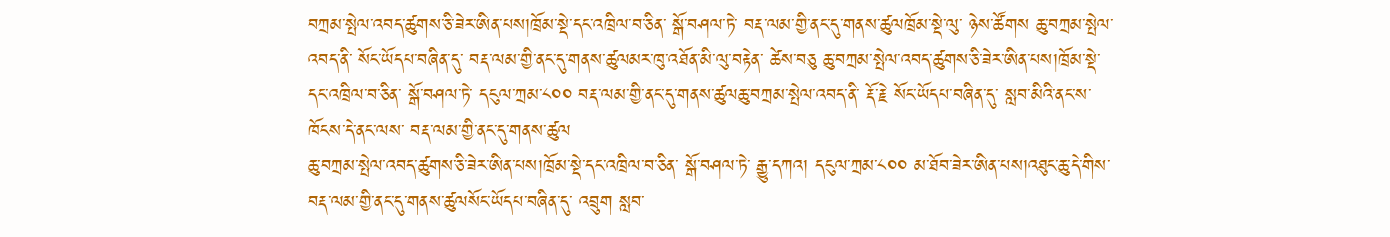བཀྲམ་སྤེལ་འབད་ཚུགས་ཅི་ཟེར་ཨིན་པས།ཁྲོམ་སྡེ་དང་འཁྲིལ་བ་ཅིན་ སྒོ་བཤལ་ཏེ་ བརྡ་ལམ་གྱི་ནང་དུ་གནས་ཚུལཁྲོམ་སྡེ་ལུ་ ཉེས་ཚོགས ཆུ་བཀྲམ་སྤེལ་འབད་ནི་ སོང་ཡོདཔ་བཞིན་དུ་ བརྡ་ལམ་གྱི་ནང་དུ་གནས་ཚུལམར་ཁུ་འཐོན་མི་ལུ་བརྟེན་ ཚེས་བཅུ ཆུ་བཀྲམ་སྤེལ་འབད་ཚུགས་ཅི་ཟེར་ཨིན་པས།ཁྲོམ་སྡེ་དང་འཁྲིལ་བ་ཅིན་ སྒོ་བཤལ་ཏེ་ དངུལ་ཀྲམ་༨༠༠ བརྡ་ལམ་གྱི་ནང་དུ་གནས་ཚུལཆུ་བཀྲམ་སྤེལ་འབད་ནི་ རྡོ་རྗེ སོང་ཡོདཔ་བཞིན་དུ་ སླབ་མིའི་ནང་ས་ཁོངས་དེ་ནང་ལས་ བརྡ་ལམ་གྱི་ནང་དུ་གནས་ཚུལ
ཆུ་བཀྲམ་སྤེལ་འབད་ཚུགས་ཅི་ཟེར་ཨིན་པས།ཁྲོམ་སྡེ་དང་འཁྲིལ་བ་ཅིན་ སྒོ་བཤལ་ཏེ་ རྒྱུ་དཀའ། དངུལ་ཀྲམ་༨༠༠ མ་ཐོབ་ཟེར་ཨིན་པས།འཐུང་ཆུ་དེ་གིས་ བརྡ་ལམ་གྱི་ནང་དུ་གནས་ཚུལསོང་ཡོདཔ་བཞིན་དུ་ འབྲུག སླབ་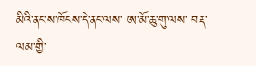མིའི་ནང་ས་ཁོངས་དེ་ནང་ལས་ ཨ་མོ་ཆུ་གུ་ལས་ བརྡ་ལམ་གྱི་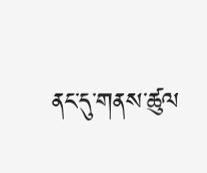ནང་དུ་གནས་ཚུལ